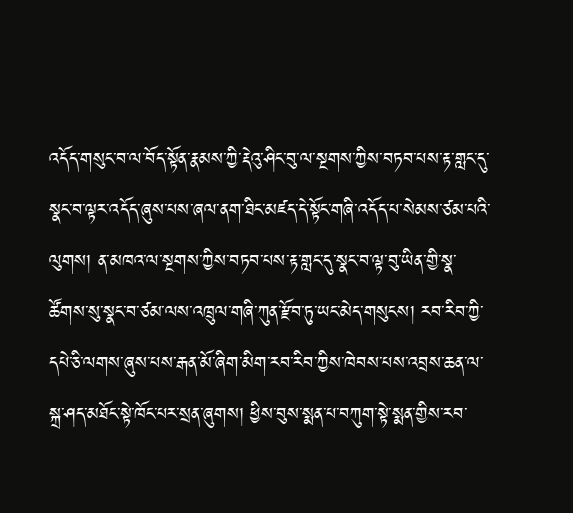འདོད་གསུང་བ་ལ་བོད་སྟོན་རྣམས་ཀྱི་རྡེའུ་ཤིང་བུ་ལ་སྔགས་ཀྱིས་བཏབ་པས་རྟ་གླང་དུ་སྣང་བ་ལྟར་འདོད་ཞུས་པས་ཞལ་ནག་ཐིང་མཛད་དེ་སྟོང་གཞི་འདོད་པ་སེམས་ཙམ་པའི་ལུགས། ན་མཁའ་ལ་སྔགས་ཀྱིས་བཏབ་པས་རྟ་གླང་དུ་སྣང་བ་ལྟ་བུ་ཡིན་གྱི་སྣ་ཚོགས་སུ་སྣང་བ་ཙམ་ལས་འཁྲུལ་གཞི་ཀུན་རྫོབ་ཏུ་ཡང་མེད་གསུངས། རབ་རིབ་ཀྱི་དཔེ་ཅི་ལགས་ཞུས་པས་རྒན་མོ་ཞིག་མིག་རབ་རིབ་ཀྱིས་ཁེབས་པས་འབྲས་ཆན་ལ་སྐྲ་ཤད་མཐོང་སྟེ་ཁོང་པར་སྲན་ཞུགས། ཕྱིས་བུས་སྨན་པ་བཀུག་སྟེ་སྨན་གྱིས་རབ་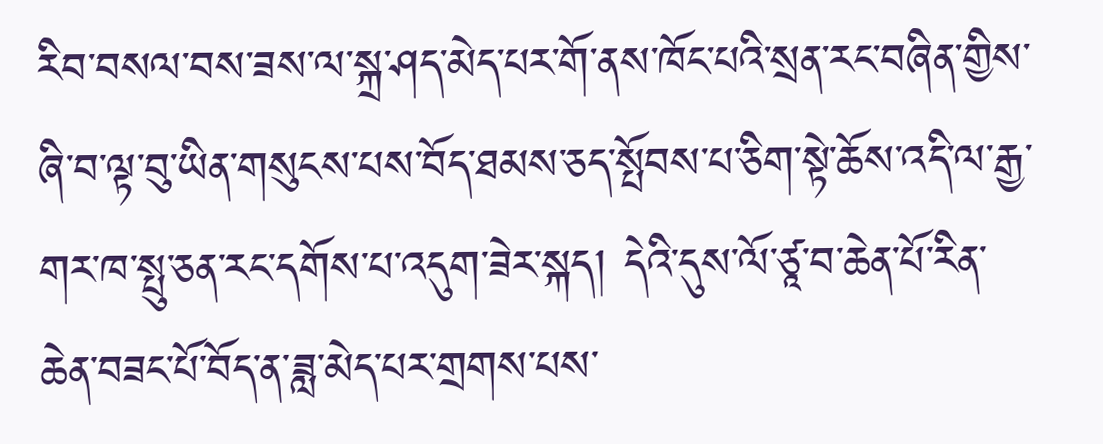རིབ་བསལ་བས་ཟས་ལ་སྐྲ་ཤད་མེད་པར་གོ་ནས་ཁོང་པའི་སྲན་རང་བཞིན་གྱིས་ཞི་བ་ལྟ་བུ་ཡིན་གསུངས་པས་བོད་ཐམས་ཅད་སྤོབས་པ་ཅིག་སྟེ་ཆོས་འདི་ལ་རྒྱ་གར་ཁ་སྤུ་ཅན་རང་དགོས་པ་འདུག་ཟེར་སྐད། དེའི་དུས་ལོ་ཙཱ་བ་ཆེན་པོ་རིན་ཆེན་བཟང་པོ་བོད་ན་ཟླ་མེད་པར་གྲགས་པས་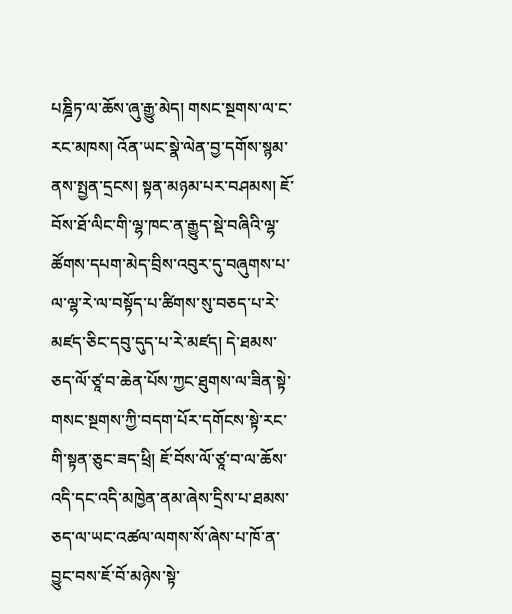པཎྜིཏ་ལ་ཆོས་ཞུ་རྒྱུ་མེད། གསང་སྔགས་ལ་ང་རང་མཁས། འོན་ཡང་སྣེ་ལེན་བྱ་དགོས་སྙམ་ནས་སྤྱན་དྲངས། སྟན་མཉམ་པར་བཤམས། ཇོ་བོས་ཐོ་ལིང་གི་ལྷ་ཁང་ན་རྒྱུད་སྡེ་བཞིའི་ལྷ་ཚོགས་དཔག་མེད་བྲིས་འབུར་དུ་བཞུགས་པ་ལ་ལྷ་རེ་ལ་བསྟོད་པ་ཚིགས་སུ་བཅད་པ་རེ་མཛད་ཅིང་དབུ་དུད་པ་རེ་མཛད། དེ་ཐམས་ཅད་ལོ་ཙཱ་བ་ཆེན་པོས་ཀྱང་ཐུགས་ལ་ཟིན་སྟེ་གསང་སྔགས་ཀྱི་བདག་པོར་དགོངས་སྟེ་རང་གི་སྟན་ཅུང་ཟད་ཕྲི། ཇོ་བོས་ལོ་ཙཱ་བ་ལ་ཆོས་འདི་དང་འདི་མཁྱེན་ནམ་ཞེས་དྲིས་པ་ཐམས་ཅད་ལ་ཡང་འཚལ་ལགས་སོ་ཞེས་པ་ཁོ་ན་བྱུང་བས་ཇོ་བོ་མཉེས་སྟེ་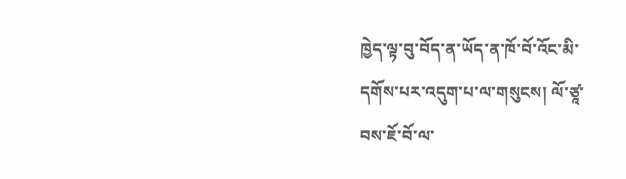ཁྱེད་ལྟ་བུ་བོད་ན་ཡོད་ན་ཁོ་བོ་འོང་མི་དགོས་པར་འདུག་པ་ལ་གསུངས། ལོ་ཙཱ་བས་ཇོ་བོ་ལ་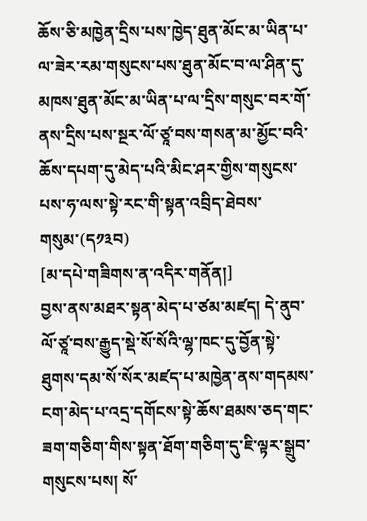ཆོས་ཅི་མཁྱེན་དྲིས་པས་ཁྱེད་ཐུན་མོང་མ་ཡིན་པ་ལ་ཟེར་རམ་གསུངས་པས་ཐུན་མོང་བ་ལ་ཤིན་དུ་མཁས་ཐུན་མོང་མ་ཡིན་པ་ལ་དྲིས་གསུང་བར་གོ་ནས་དྲིས་པས་སྔར་ལོ་ཙཱ་བས་གསན་མ་མྱོང་བའི་ཆོས་དཔག་དུ་མེད་པའི་མིང་ཤར་གྱིས་གསུངས་པས་ཧ་ལས་སྟེ་རང་གི་སྟན་འབྲིད་ཐེབས་གསུམ་(ད༡༣བ)
[མ་དཔེ་གཟིགས་ན་འདིར་གནོན།]
བྱས་ནས་མཐར་སྟན་མེད་པ་ཙམ་མཛད། དེ་ནུབ་ལོ་ཙཱ་བས་རྒྱུད་སྡེ་སོ་སོའི་ལྷ་ཁང་དུ་བྱོན་སྟེ་ཐུགས་དམ་སོ་སོར་མཛད་པ་མཁྱེན་ནས་གདམས་ངག་མེད་པ་འདྲ་དགོངས་སྟེ་ཆོས་ཐམས་ཅད་གང་ཟག་གཅིག་གིས་སྟན་ཐོག་གཅིག་དུ་ཇི་ལྟར་སྒྲུབ་གསུངས་པས། སོ་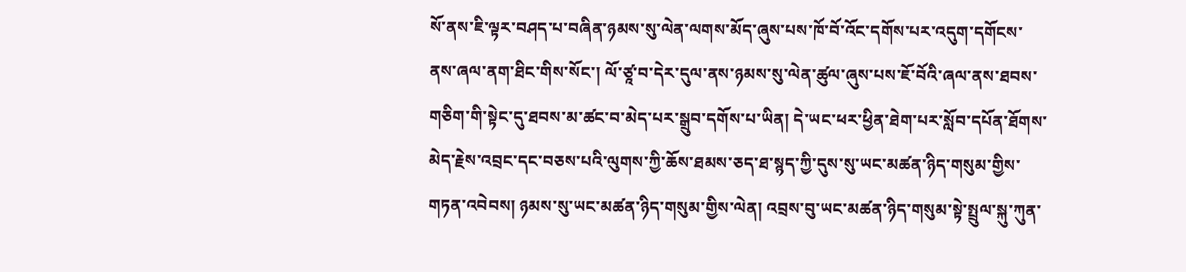སོ་ནས་ཇི་ལྟར་བཤད་པ་བཞིན་ཉམས་སུ་ལེན་ལགས་མོད་ཞུས་པས་ཁོ་བོ་འོང་དགོས་པར་འདུག་དགོངས་ནས་ཞལ་ནག་ཐིང་གིས་སོང་། ལོ་ཙཱ་བ་དེར་དུལ་ནས་ཉམས་སུ་ལེན་ཚུལ་ཞུས་པས་ཇོ་བོའི་ཞལ་ནས་ཐབས་གཅིག་གི་སྟེང་དུ་ཐབས་མ་ཚང་བ་མེད་པར་སྒྲུབ་དགོས་པ་ཡིན། དེ་ཡང་ཕར་ཕྱིན་ཐེག་པར་སློབ་དཔོན་ཐོགས་མེད་རྗེས་འབྲང་དང་བཅས་པའི་ལུགས་ཀྱི་ཆོས་ཐམས་ཅད་ཐ་སྙད་ཀྱི་དུས་སུ་ཡང་མཚན་ཉིད་གསུམ་གྱིས་གཏན་འབེབས། ཉམས་སུ་ཡང་མཚན་ཉིད་གསུམ་གྱིས་ལེན། འབྲས་བུ་ཡང་མཚན་ཉིད་གསུམ་སྟེ་སྤྲུལ་སྐུ་ཀུན་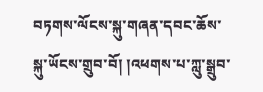བཏགས་ལོངས་སྐུ་གཞན་དབང་ཆོས་སྐུ་ཡོངས་གྲུབ་བོ། །འཕགས་པ་ཀླུ་སྒྲུབ་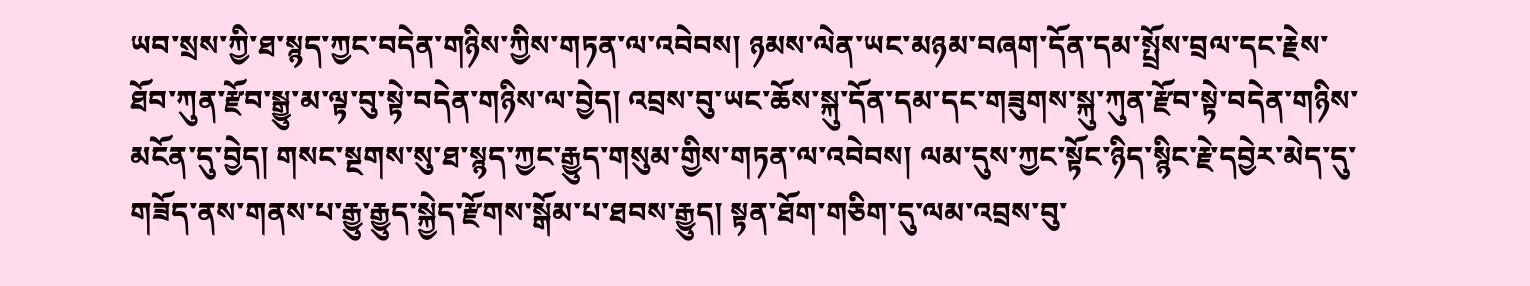ཡབ་སྲས་ཀྱི་ཐ་སྙད་ཀྱང་བདེན་གཉིས་ཀྱིས་གཏན་ལ་འབེབས། ཉམས་ལེན་ཡང་མཉམ་བཞག་དོན་དམ་སྤྲོས་བྲལ་དང་རྗེས་ཐོབ་ཀུན་རྫོབ་སྒྱུ་མ་ལྟ་བུ་སྟེ་བདེན་གཉིས་ལ་བྱེད། འབྲས་བུ་ཡང་ཆོས་སྐུ་དོན་དམ་དང་གཟུགས་སྐུ་ཀུན་རྫོབ་སྟེ་བདེན་གཉིས་མངོན་དུ་བྱེད། གསང་སྔགས་སུ་ཐ་སྙད་ཀྱང་རྒྱུད་གསུམ་གྱིས་གཏན་ལ་འབེབས། ལམ་དུས་ཀྱང་སྟོང་ཉིད་སྙིང་རྗེ་དབྱེར་མེད་དུ་གཟོད་ནས་གནས་པ་རྒྱུ་རྒྱུད་སྐྱེད་རྫོགས་སྒོམ་པ་ཐབས་རྒྱུད། སྟན་ཐོག་གཅིག་དུ་ལམ་འབྲས་བུ་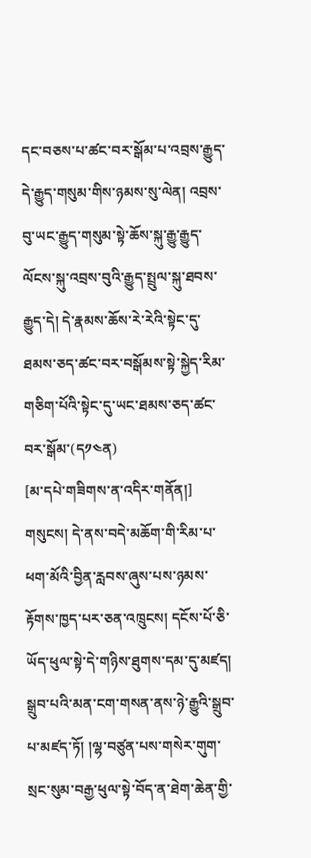དང་བཅས་པ་ཚང་བར་སྒོམ་པ་འབྲས་རྒྱུད་དེ་རྒྱུད་གསུམ་གིས་ཉམས་སུ་ལེན། འབྲས་བུ་ཡང་རྒྱུད་གསུམ་སྟེ་ཆོས་སྐུ་རྒྱུ་རྒྱུད་ལོངས་སྐུ་འབྲས་བུའི་རྒྱུད་སྤྲུལ་སྐུ་ཐབས་རྒྱུད་དེ། དེ་རྣམས་ཆོས་རེ་རེའི་སྟེང་དུ་ཐམས་ཅད་ཚང་བར་བསྒོམས་སྟེ་སྐྱེད་རིམ་གཅིག་པོའི་སྟེང་དུ་ཡང་ཐམས་ཅད་ཚང་བར་སྒོམ་(ད༡༤ན)
[མ་དཔེ་གཟིགས་ན་འདིར་གནོན།]
གསུངས། དེ་ནས་བདེ་མཆོག་གི་རིམ་པ་ཕག་མོའི་བྱིན་རླབས་ཞུས་པས་ཉམས་རྟོགས་ཁྱད་པར་ཅན་འཁྲུངས། དངོས་པོ་ཅི་ཡོད་ཕུལ་སྟེ་དེ་གཉིས་ཐུགས་དམ་དུ་མཛད། སྒྲུབ་པའི་མན་ངག་གསན་ནས་ཉེ་རྒྱུའི་སྒྲུབ་པ་མཛད་ཏོ། །ལྷ་བཙུན་པས་གསེར་གུག་སྲང་སུམ་བརྒྱ་ཕུལ་སྟེ་བོད་ན་ཐེག་ཆེན་གྱི་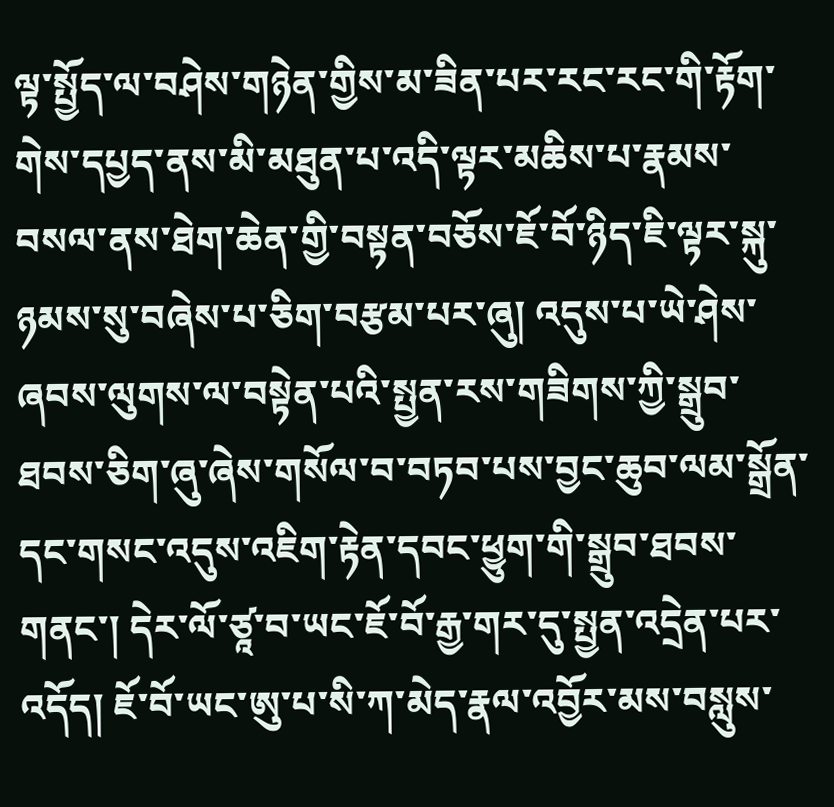ལྟ་སྤྱོད་ལ་བཤེས་གཉེན་གྱིས་མ་ཟིན་པར་རང་རང་གི་རྟོག་གེས་དཔྱད་ནས་མི་མཐུན་པ་འདི་ལྟར་མཆིས་པ་རྣམས་བསལ་ནས་ཐེག་ཆེན་གྱི་བསྟན་བཅོས་ཇོ་བོ་ཉིད་ཇི་ལྟར་སྐུ་ཉམས་སུ་བཞེས་པ་ཅིག་བརྩམ་པར་ཞུ། འདུས་པ་ཡེ་ཤེས་ཞབས་ལུགས་ལ་བསྟེན་པའི་སྤྱན་རས་གཟིགས་ཀྱི་སྒྲུབ་ཐབས་ཅིག་ཞུ་ཞེས་གསོལ་བ་བཏབ་པས་བྱང་ཆུབ་ལམ་སྒྲོན་དང་གསང་འདུས་འཇིག་རྟེན་དབང་ཕྱུག་གི་སྒྲུབ་ཐབས་གནང་། དེར་ལོ་ཙཱ་བ་ཡང་ཇོ་བོ་རྒྱ་གར་དུ་སྤྱན་འདྲེན་པར་འདོད། ཇོ་བོ་ཡང་ཨུ་པ་སི་ཀ་མེད་རྣལ་འབྱོར་མས་བསླུས་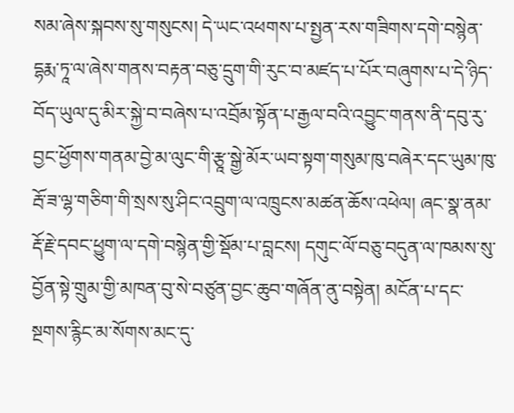སམ་ཞེས་སྐབས་སུ་གསུངས། དེ་ཡང་འཕགས་པ་སྤྱན་རས་གཟིགས་དགེ་བསྙེན་དྷརྨ་ཏཱ་ལ་ཞེས་གནས་བརྟན་བཅུ་དྲུག་གི་རུང་བ་མཛད་པ་པོར་བཞུགས་པ་དེ་ཉིད་བོད་ཡུལ་དུ་མིར་སྐྱེ་བ་བཞེས་པ་འབྲོམ་སྟོན་པ་རྒྱལ་བའི་འབྱུང་གནས་ནི་དབུ་རུ་བྱང་ཕྱོགས་གནམ་བྱེ་མ་ལུང་གི་རྩཱ་སྒྱེ་མོར་ཡབ་སྟག་གསུམ་ཁུ་བཞེར་དང་ཡུམ་ཁུ་རྦོ་ཟ་ལྷ་གཅིག་གི་སྲས་སུ་ཤིང་འབྲུག་ལ་འཁྲུངས་མཚན་ཆོས་འཕེལ། ཞང་སྣ་ནམ་རྡོ་རྗེ་དབང་ཕྱུག་ལ་དགེ་བསྙེན་གྱི་སྡོམ་པ་བླངས། དགུང་ལོ་བཅུ་བདུན་ལ་ཁམས་སུ་བྱོན་སྟེ་གྲུམ་གྱི་མཁན་བུ་སེ་བཙུན་བྱང་ཆུབ་གཞོན་ནུ་བསྟེན། མངོན་པ་དང་སྔགས་རྙིང་མ་སོགས་མང་དུ་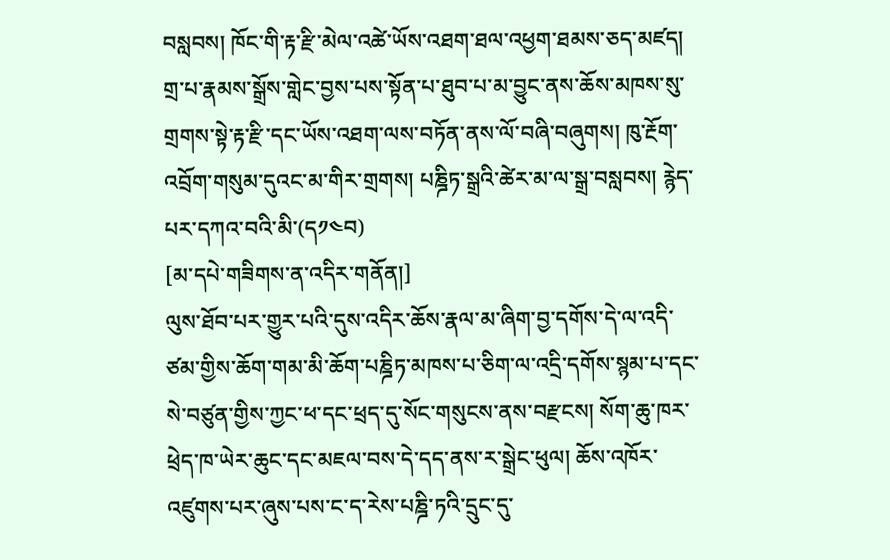བསླབས། ཁོང་གི་རྟ་རྫི་མེལ་འཚེ་ཡོས་འཐག་ཐལ་འཕྱག་ཐམས་ཅད་མཛད། གྲ་པ་རྣམས་སྒྲོས་གླེང་བྱས་པས་སྟོན་པ་ཐུབ་པ་མ་བྱུང་ནས་ཆོས་མཁས་སུ་གྲགས་སྟེ་རྟ་རྫི་དང་ཡོས་འཐག་ལས་བཏོན་ནས་ལོ་བཞི་བཞུགས། ཁུ་རྔོག་འབྲོག་གསུམ་དུའང་མ་གིར་གྲགས། པཎྜིཏ་སྒྲའི་ཚེར་མ་ལ་སྒྲ་བསླབས། རྙེད་པར་དཀའ་བའི་མི་(ད༡༤བ)
[མ་དཔེ་གཟིགས་ན་འདིར་གནོན།]
ལུས་ཐོབ་པར་གྱུར་པའི་དུས་འདིར་ཆོས་རྣལ་མ་ཞིག་བྱ་དགོས་དེ་ལ་འདི་ཙམ་གྱིས་ཆོག་གམ་མི་ཆོག་པཎྜིཏ་མཁས་པ་ཅིག་ལ་འདྲི་དགོས་སྙམ་པ་དང་སེ་བཙུན་གྱིས་ཀྱང་ཕ་དང་ཕྲད་དུ་སོང་གསུངས་ནས་བརྫངས། སོག་ཆུ་ཁར་ཕྲེད་ཁ་ཡེར་ཆུང་དང་མཇལ་བས་དེ་དད་ནས་ར་སྒྲེང་ཕུལ། ཆོས་འཁོར་འཛུགས་པར་ཞུས་པས་ང་ད་རེས་པཎྜི་ཏའི་དྲུང་དུ་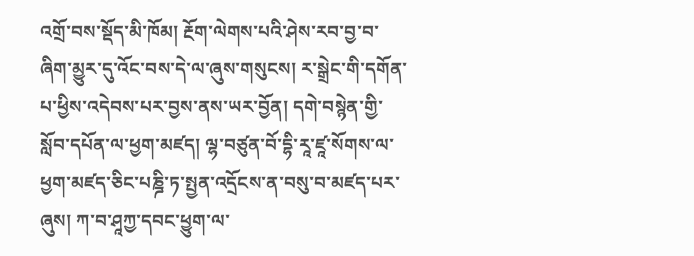འགྲོ་བས་སྡོད་མི་ཁོམ། རྔོག་ལེགས་པའི་ཤེས་རབ་བྱ་བ་ཞིག་མྱུར་དུ་འོང་བས་དེ་ལ་ཞུས་གསུངས། ར་སྒྲེང་གི་དགོན་པ་ཕྱིས་འདེབས་པར་བྱས་ནས་ཡར་བྱོན། དགེ་བསྙེན་གྱི་སློབ་དཔོན་ལ་ཕྱག་མཛད། ལྷ་བཙུན་བོ་དྷི་རཱ་ཛཱ་སོགས་ལ་ཕྱག་མཛད་ཅིང་པཎྜི་ཏ་སྤྱན་འདྲོངས་ན་བསུ་བ་མཛད་པར་ཞུས། ཀ་བ་ཤཱཀྱ་དབང་ཕྱུག་ལ་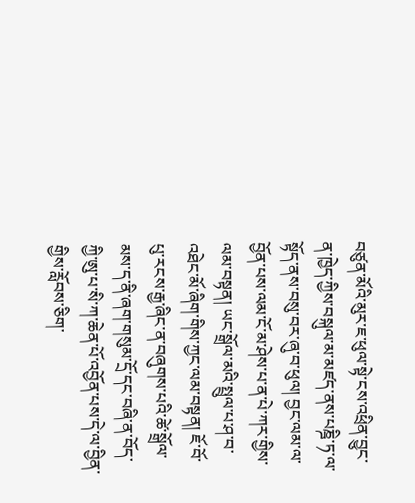བཙུན་མོའི་མུར་ཇ་ཕུལ་སྟེ་ངས་འཕྲིན་བྱུང་ན་ཁྱེད་ཀྱིས་བསྐུལ་མ་མཛད་ནས་པཎྜི་ཏ་ལ་སྟོད་ནས་བསུ་བར་ཞུ་བ་ཕུལ། བྱང་ལམ་ལ་བྱོན་པས་ལམ་ངོ་མ་ཤེས་པ་ན་པེ་ཀར་གྱིས་ལམ་བསྟན། ཡང་སྒྲོལ་མའི་སྤྲུལ་པ་ཤ་བ་འཐེང་མོ་ཞིག་གིས་ཀྱང་ལམ་བསྟན། ཇོ་བོ་པུ་རངས་རྒྱ་ཞིང་ན་བཞུགས་པའི་ཚེ་སྒྲོལ་མས་ད་ནི་ཞག་གསུམ་དྲོ་དང་བཞི་ན་བོད་ཀྱི་ཨུ་པ་སི་ཀ་ཆེན་པོ་འབྱོན་པས་དེ་ལ་བྱིན་གྱིས་རློབས་ཅིག་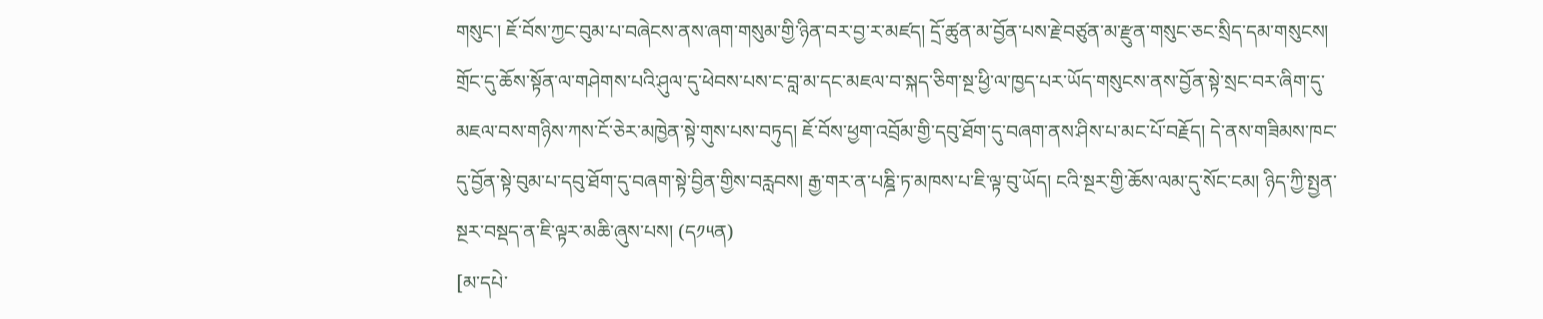གསུང་། ཇོ་བོས་ཀྱང་བུམ་པ་བཞེངས་ནས་ཞག་གསུམ་གྱི་ཉིན་བར་བྱ་ར་མཛད། དྲོ་ཚུན་མ་བྱོན་པས་རྗེ་བཙུན་མ་རྫུན་གསུང་ཅང་སྲིད་དམ་གསུངས། གྲོང་དུ་ཆོས་སྟོན་ལ་གཤེགས་པའི་ཤུལ་དུ་ཕེབས་པས་ང་བླ་མ་དང་མཇལ་བ་སྐད་ཅིག་སྔ་ཕྱི་ལ་ཁྱད་པར་ཡོད་གསུངས་ནས་བྱོན་སྟེ་སྲང་བར་ཞིག་དུ་མཇལ་བས་གཉིས་ཀས་ངོ་ཅེར་མཁྱེན་སྟེ་གུས་པས་བཏུད། ཇོ་བོས་ཕྱག་འབྲོམ་གྱི་དབུ་ཐོག་དུ་བཞག་ནས་ཤིས་པ་མང་པོ་བརྗོད། དེ་ནས་གཟིམས་ཁང་དུ་བྱོན་སྟེ་བུམ་པ་དབུ་ཐོག་དུ་བཞག་སྟེ་བྱིན་གྱིས་བརླབས། རྒྱ་གར་ན་པཎྜི་ཏ་མཁས་པ་ཇི་ལྟ་བུ་ཡོད། ངའི་སྔར་གྱི་ཆོས་ལམ་དུ་སོང་ངམ། ཉིད་ཀྱི་སྤྱན་སྔར་བསྡད་ན་ཇི་ལྟར་མཆི་ཞུས་པས། (ད༡༥ན)
[མ་དཔེ་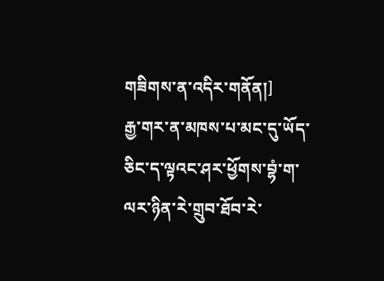གཟིགས་ན་འདིར་གནོན།]
རྒྱ་གར་ན་མཁས་པ་མང་དུ་ཡོད་ཅིང་ད་ལྟའང་ཤར་ཕྱོགས་བྷཾ་ག་ལར་ཉིན་རེ་གྲུབ་ཐོབ་རེ་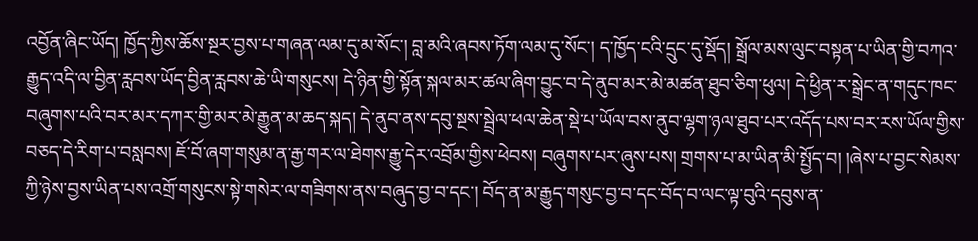འབྱོན་ཞིང་ཡོད། ཁྱོད་ཀྱིས་ཆོས་སྔར་བྱས་པ་གཞན་ལམ་དུ་མ་སོང་། བླ་མའི་ཞབས་ཏོག་ལམ་དུ་སོང་། ད་ཁྱོད་ངའི་དྲུང་དུ་སྡོད། སྒྲོལ་མས་ལུང་བསྟན་པ་ཡིན་གྱི་བཀའ་རྒྱུད་འདི་ལ་བྱིན་རླབས་ཡོད་བྱིན་རླབས་ཆེ་ཡི་གསུངས། དེ་ཉིན་གྱི་སྟོན་སྐལ་མར་ཚལ་ཞིག་བྱུང་བ་དེ་ནུབ་མར་མེ་མཚན་ཐུབ་ཅིག་ཕུལ། དེ་ཕྱིན་ར་སྒྲེང་ན་གདུང་ཁང་བཞུགས་པའི་བར་མར་དཀར་གྱི་མར་མེ་རྒྱུན་མ་ཆད་སྐད། དེ་ནུབ་ནས་དབུ་སྔས་སྦྲེལ་ཕལ་ཆེན་སྡེ་པ་ཡོལ་བས་ནུབ་ལྷག་ཉལ་ཐུབ་པར་འདོད་པས་བར་རས་ཡོལ་གྱིས་བཅད་དེ་རིག་པ་བསླབས། ཇོ་བོ་ཞག་གསུམ་ན་རྒྱ་གར་ལ་ཐེགས་རྒྱུ་དེར་འབྲོམ་གྱིས་ཕེབས། བཞུགས་པར་ཞུས་པས། གྲགས་པ་མ་ཡིན་མི་སྤྱོད་བ། །ཞེས་པ་བྱང་སེམས་ཀྱི་ཉེས་བྱས་ཡིན་པས་འགྲོ་གསུངས་སྟེ་གསེར་ལ་གཟིགས་ནས་བཞུད་བྱ་བ་དང་། བོད་ན་མ་རྒྱུད་གསུང་བྱ་བ་དང་བོད་བ་ལང་ལྟ་བུའི་དབུས་ན་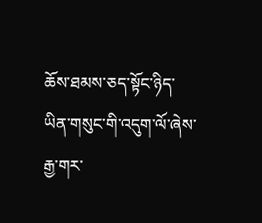ཆོས་ཐམས་ཅད་སྟོང་ཉིད་ཡིན་གསུང་གི་འདུག་ལོ་ཞེས་རྒྱ་གར་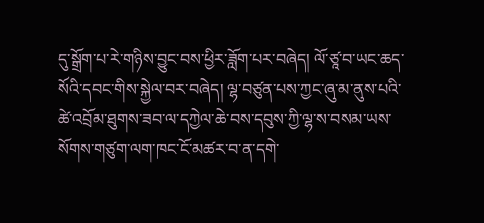དུ་སྒྲོག་པ་རེ་གཉིས་བྱུང་བས་ཕྱིར་ཟློག་པར་བཞེད། ལོ་ཙཱ་བ་ཡང་ཆད་སོའི་དབང་གིས་སྐྱེལ་བར་བཞེད། ལྷ་བཙུན་པས་ཀྱང་ཞུ་མ་ནུས་པའི་ཚེ་འབྲོམ་ཐུགས་ཟབ་ལ་དཀྱེལ་ཆེ་བས་དབུས་ཀྱི་ལྷ་ས་བསམ་ཡས་སོགས་གཙུག་ལག་ཁང་ངོ་མཚར་བ་ན་དགེ་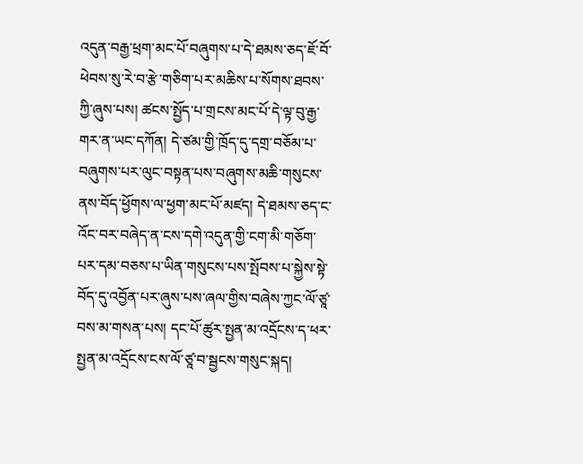འདུན་བརྒྱ་ཕྲག་མང་པོ་བཞུགས་པ་དེ་ཐམས་ཅད་ཇོ་བོ་ཕེབས་སུ་རེ་བ་རྩེ་གཅིག་པར་མཆིས་པ་སོགས་ཐབས་ཀྱི་ཞུས་པས། ཚངས་སྤྱོད་པ་གྲངས་མང་པོ་དེ་ལྟ་བུ་རྒྱ་གར་ན་ཡང་དཀོན། དེ་ཙམ་གྱི་ཁྲོད་དུ་དགྲ་བཅོམ་པ་བཞུགས་པར་ལུང་བསྟན་པས་བཞུགས་མཆི་གསུངས་ནས་བོད་ཕྱོགས་ལ་ཕྱག་མང་པོ་མཛད། དེ་ཐམས་ཅད་ང་འོང་བར་བཞེད་ན་ངས་དགེ་འདུན་གྱི་ངག་མི་གཅོག་པར་དམ་བཅས་པ་ཡིན་གསུངས་པས་སྤོབས་པ་སྐྱེས་སྟེ་བོད་དུ་འབྱོན་པར་ཞུས་པས་ཞལ་གྱིས་བཞེས་ཀྱང་ལོ་ཙཱ་བས་མ་གསན་པས། དང་པོ་ཚུར་སྤྱན་མ་འདྲོངས་ད་ཕར་སྤྱན་མ་འདྲོངས་ངས་ལོ་ཙཱ་བ་སྦྱངས་གསུང་སྐད།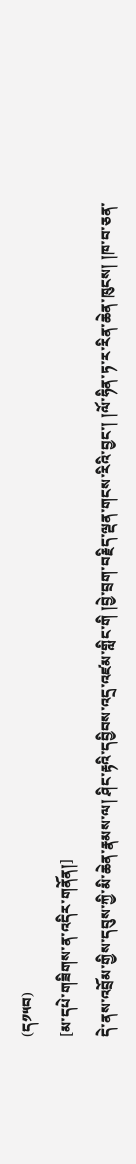(ད༡༥བ)
[མ་དཔེ་གཟིགས་ན་འདིར་གནོན།]
དེ་ནས་འབྲོམ་གྱིས་དབུས་ཀྱི་མི་ཆེན་རྣམས་ལ། ཤིང་རྟའི་དབྱིབས་འདྲ་འཛམ་གླིང་གི །བྱེ་བྲག་བརྗིད་ལྡན་གངས་རིའི་བྱང་། །ལོ་ཧིན་ཏ་ར་རིན་ཆེན་ཁུངས། །ཁ་བ་ཅན་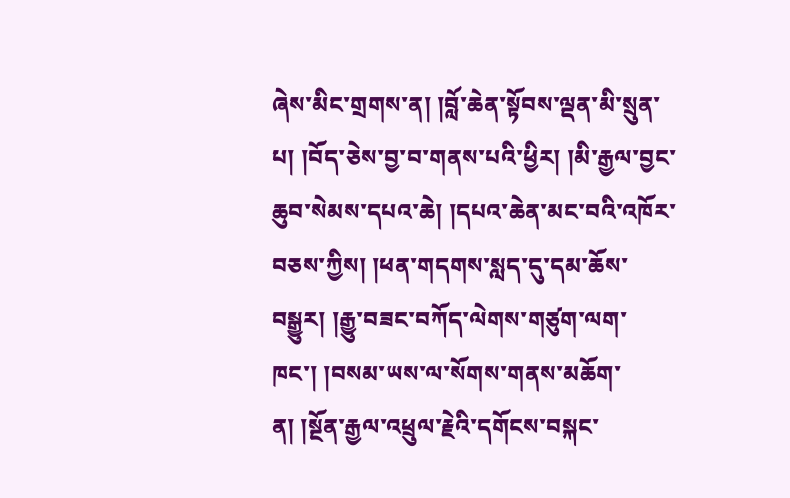ཞེས་མིང་གྲགས་ན། །བློ་ཆེན་སྟོབས་ལྡན་མི་སྲུན་པ། །བོད་ཅེས་བྱ་བ་གནས་པའི་ཕྱིར། །མི་རྒྱལ་བྱང་ཆུབ་སེམས་དཔའ་ཆེ། །དཔའ་ཆེན་མང་བའི་འཁོར་བཅས་ཀྱིས། །ཕན་གདགས་སླད་དུ་དམ་ཆོས་བསྒྱུར། །རྒྱུ་བཟང་བཀོད་ལེགས་གཙུག་ལག་ཁང་། །བསམ་ཡས་ལ་སོགས་གནས་མཆོག་ན། །སྔོན་རྒྱལ་འཕྲུལ་རྗེའི་དགོངས་བསྐང་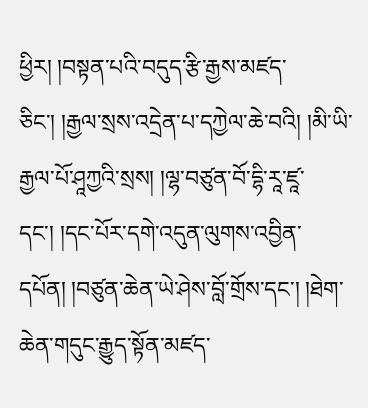ཕྱིར། །བསྟན་པའི་བདུད་རྩི་རྒྱས་མཛད་ཅིང་། །རྒྱལ་སྲས་འདྲེན་པ་དཀྱེལ་ཆེ་བའི། །མི་ཡི་རྒྱལ་པོ་ཤཱཀྱའི་སྲས། །ལྷ་བཙུན་བོ་དྷི་རཱ་ཛཱ་དང་། །དང་པོར་དགེ་འདུན་ལུགས་འབྱིན་དཔོན། །བཙུན་ཆེན་ཡེ་ཤེས་བློ་གྲོས་དང་། །ཐེག་ཆེན་གདུང་རྒྱུད་སྟོན་མཛད་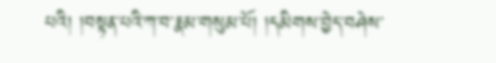པའི། །བསྟན་པའི་ཀ་བ་རྣམ་གསུམ་པོ། །དམིགས་བྱེད་བཤེས་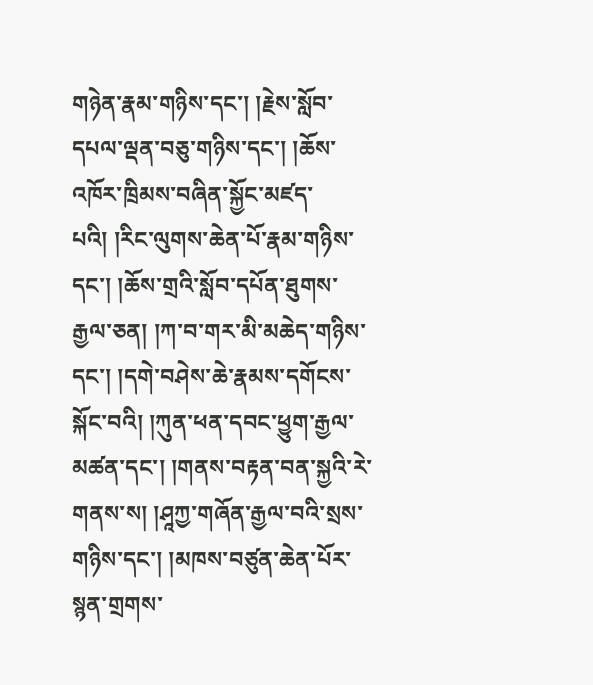གཉེན་རྣམ་གཉིས་དང་། །རྗེས་སློབ་དཔལ་ལྡན་བཅུ་གཉིས་དང་། །ཆོས་འཁོར་ཁྲིམས་བཞིན་སྐྱོང་མཛད་པའི། །རིང་ལུགས་ཆེན་པོ་རྣམ་གཉིས་དང་། །ཆོས་གྲའི་སློབ་དཔོན་ཐུགས་རྒྱལ་ཅན། །ཀ་བ་གར་མི་མཆེད་གཉིས་དང་། །དགེ་བཤེས་ཆེ་རྣམས་དགོངས་སྐོང་བའི། །ཀུན་ཕན་དབང་ཕྱུག་རྒྱལ་མཚན་དང་། །གནས་བརྟན་བན་སྐྱའི་རེ་གནས་ས། །ཤཱཀྱ་གཞོན་རྒྱལ་བའི་སྲས་གཉིས་དང་། །མཁས་བཙུན་ཆེན་པོར་སྙན་གྲགས་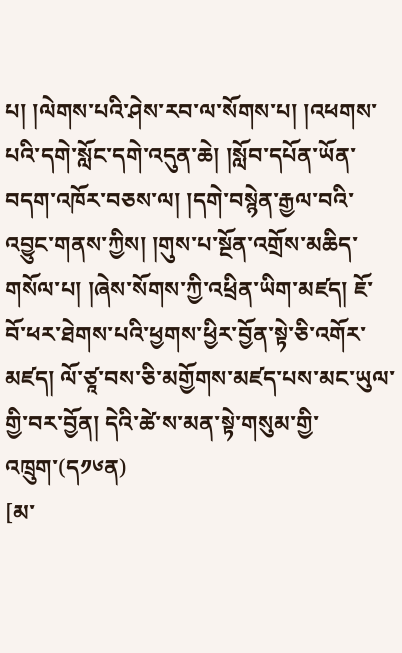པ། །ལེགས་པའི་ཤེས་རབ་ལ་སོགས་པ། །འཕགས་པའི་དགེ་སློང་དགེ་འདུན་ཆེ། །སློབ་དཔོན་ཡོན་བདག་འཁོར་བཅས་ལ། །དགེ་བསྙེན་རྒྱལ་བའི་འབྱུང་གནས་ཀྱིས། །གུས་པ་སྔོན་འགྲོས་མཆིད་གསོལ་པ། །ཞེས་སོགས་ཀྱི་འཕྲིན་ཡིག་མཛད། ཇོ་བོ་ཕར་ཐེགས་པའི་ཕྱགས་ཕྱིར་བྱོན་སྟེ་ཅི་འགོར་མཛད། ལོ་ཙཱ་བས་ཅི་མགྱོགས་མཛད་པས་མང་ཡུལ་གྱི་བར་བྱོན། དེའི་ཚེ་ས་མན་སྟེ་གསུམ་གྱི་འཁྲུག་(ད༡༦ན)
[མ་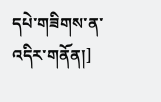དཔེ་གཟིགས་ན་འདིར་གནོན།]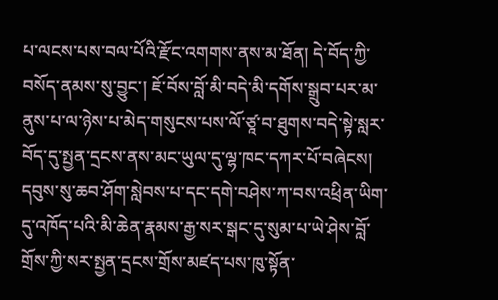པ་ལངས་པས་བལ་པོའི་རྫོང་འགགས་ནས་མ་ཐོན། དེ་བོད་ཀྱི་བསོད་ནམས་སུ་བྱུང་། ཇོ་བོས་བློ་མི་བདེ་མི་དགོས་སྒྲུབ་པར་མ་ནུས་པ་ལ་ཉེས་པ་མེད་གསུངས་པས་ལོ་ཙཱ་བ་ཐུགས་བདེ་སྟེ་སླར་བོད་དུ་སྤྱན་དྲངས་ནས་མང་ཡུལ་དུ་ལྷ་ཁང་དཀར་པོ་བཞེངས། དབུས་སུ་ཆབ་ཤོག་སླེབས་པ་དང་དགེ་བཤེས་ཀ་བས་འཕྲིན་ཡིག་དུ་འཁོད་པའི་མི་ཆེན་རྣམས་རྒྱ་སར་སྒང་དུ་སུམ་པ་ཡེ་ཤེས་བློ་གྲོས་ཀྱི་སར་སྤྱན་དྲངས་གྲོས་མཛད་པས་ཁུ་སྟོན་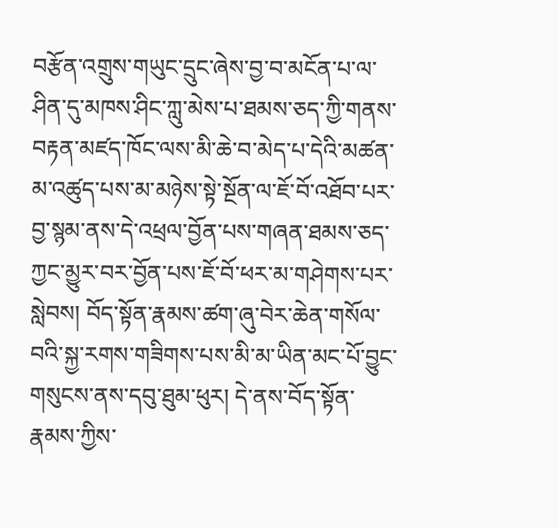བརྩོན་འགྲུས་གཡུང་དྲུང་ཞེས་བྱ་བ་མངོན་པ་ལ་ཤིན་དུ་མཁས་ཤིང་ཀླུ་མེས་པ་ཐམས་ཅད་ཀྱི་གནས་བརྟན་མཛད་ཁོང་ལས་མི་ཆེ་བ་མེད་པ་དེའི་མཚན་མ་འཚུད་པས་མ་མཉེས་སྟེ་སྔོན་ལ་ཇོ་བོ་འཐོབ་པར་བྱ་སྙམ་ནས་དེ་འཕྲལ་བྱོན་པས་གཞན་ཐམས་ཅད་ཀྱང་མྱུར་བར་བྱོན་པས་ཇོ་བོ་ཕར་མ་གཤེགས་པར་སླེབས། བོད་སྟོན་རྣམས་ཚག་ཞུ་བེར་ཆེན་གསོལ་བའི་སྐྱ་རགས་གཟིགས་པས་མི་མ་ཡིན་མང་པོ་བྱུང་གསུངས་ནས་དབུ་ཐུམ་ཕུར། དེ་ནས་བོད་སྟོན་རྣམས་ཀྱིས་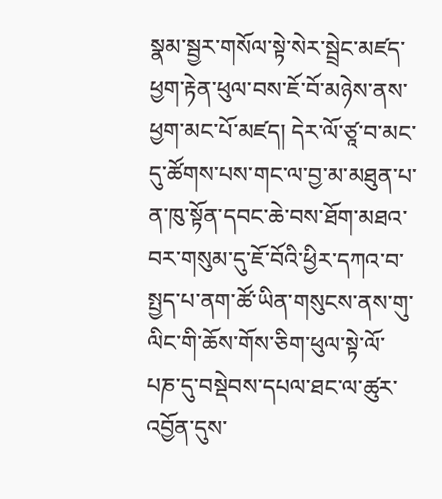སྣམ་སྦྱར་གསོལ་སྟེ་སེར་སྦྲེང་མཛད་ཕྱག་རྟེན་ཕུལ་བས་ཇོ་བོ་མཉེས་ནས་ཕྱག་མང་པོ་མཛད། དེར་ལོ་ཙཱ་བ་མང་དུ་ཚོགས་པས་གང་ལ་བྱ་མ་མཐུན་པ་ན་ཁུ་སྟོན་དབང་ཆེ་བས་ཐོག་མཐའ་བར་གསུམ་དུ་ཇོ་བོའི་ཕྱིར་དཀའ་བ་སྤྱད་པ་ནག་ཚོ་ཡིན་གསུངས་ནས་གུ་ལིང་གི་ཆོས་གོས་ཅིག་ཕུལ་སྟེ་ལོ་པཎ་དུ་བསྡེབས་དཔལ་ཐང་ལ་ཚུར་འབྱོན་དུས་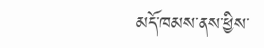མདོ་ཁམས་ནས་ཕྱིས་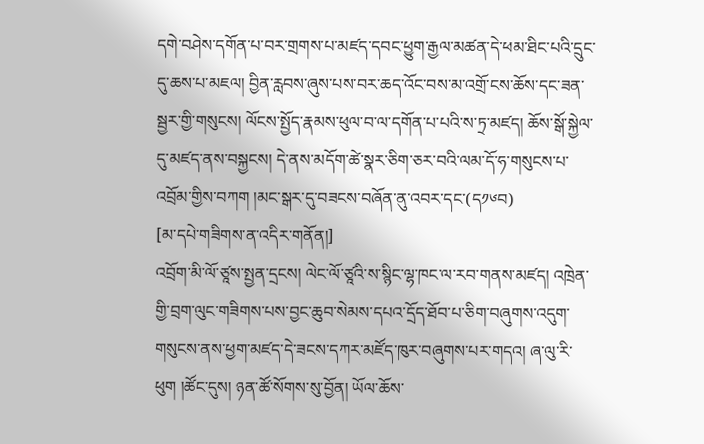དགེ་བཤེས་དགོན་པ་བར་གྲགས་པ་མཛད་དབང་ཕྱུག་རྒྱལ་མཚན་དེ་ཕམ་ཐིང་པའི་དྲུང་དུ་ཆས་པ་མཇལ། བྱིན་རླབས་ཞུས་པས་བར་ཆད་འོང་བས་མ་འགྲོ་ངས་ཆོས་དང་ཟན་སྦྱར་གྱི་གསུངས། ལོངས་སྤྱོད་རྣམས་ཕུལ་བ་ལ་དགོན་པ་པའི་ས་ཏྲ་མཛད། ཆོས་སྒོ་སྐྱེལ་དུ་མཛད་ནས་བསྐྱངས། དེ་ནས་མདོག་ཚེ་སྣར་ཅིག་ཅར་བའི་ལམ་དོ་ཧ་གསུངས་པ་འབྲོམ་གྱིས་བཀག །མང་སྒར་དུ་བཟངས་བཞོན་ནུ་འབར་དང་(ད༡༦བ)
[མ་དཔེ་གཟིགས་ན་འདིར་གནོན།]
འབྲོག་མི་ལོ་ཙཱས་སྤྱན་དྲངས། ལེང་ལོ་ཙཱའི་ས་སྙིང་ལྷ་ཁང་ལ་རབ་གནས་མཛད། འཁྲེན་གྱི་བྲག་ལུང་གཟིགས་པས་བྱང་ཆུབ་སེམས་དཔའ་དྲོད་ཐོབ་པ་ཅིག་བཞུགས་འདུག་གསུངས་ནས་ཕྱག་མཛད་དེ་ཟངས་དཀར་མཛོད་ཁུར་བཞུགས་པར་གདའ། ཞ་ལུ་རི་ཕུག །ཚོང་དུས། ཉན་ཚོ་སོགས་སུ་བྱོན། ཡོལ་ཆོས་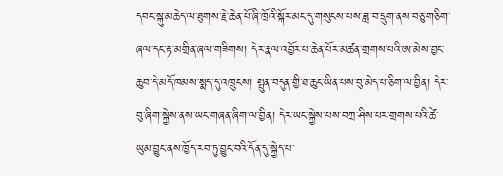དབང་སྐུ་མཆེད་ལ་ཐུགས་རྗེ་ཆེན་པོ་ཞི་ཁྲོའི་སྐོར་མང་དུ་གསུངས་པས་ཟླ་བ་དྲུག་ནས་བཅུ་གཅིག་ཞལ་དང་རྟ་མགྲིན་ཞལ་གཟིགས། དེར་རྣལ་འབྱོར་པ་ཆེན་པོར་མཚན་གྲགས་པའི་ཨ་མེས་བྱང་ཆུབ་དེ་མདོ་ཁམས་སྨད་དུ་འཁྲུངས། སྤུན་བདུན་གྱི་ཐ་ཆུང་ཡིན་པས་བུ་མེད་པ་ཅིག་ལ་བྱིན། དེར་བུ་ཞིག་སྐྱེས་ནས་ཡང་གཞན་ཞིག་ལ་བྱིན། དེར་ཡང་སྐྱེས་པས་བཀྲ་ཤིས་པར་གྲགས་པའི་ཚེ་ཡུམ་བྱུང་ནས་ཁྱོད་རབ་ཏུ་བྱུང་བའི་དོན་དུ་སྐྱེད་པ་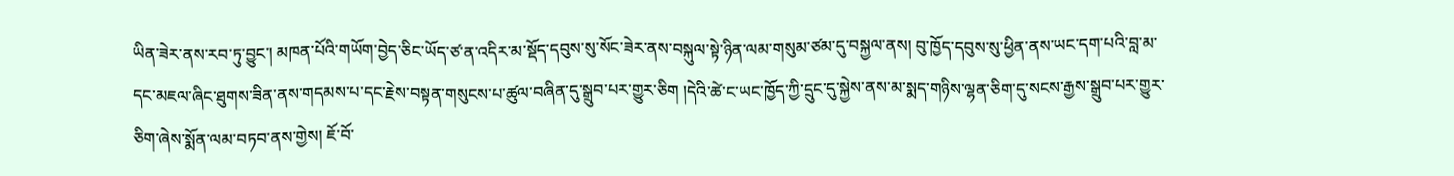ཡིན་ཟེར་ནས་རབ་ཏུ་བྱུང་། མཁན་པོའི་གཡོག་བྱེད་ཅིང་ཡོད་ཙ་ན་འདིར་མ་སྡོད་དབུས་སུ་སོང་ཟེར་ནས་བསྐུལ་སྟེ་ཉིན་ལམ་གསུམ་ཙམ་དུ་བསྐྱལ་ནས། བུ་ཁྱོད་དབུས་སུ་ཕྱིན་ནས་ཡང་དག་པའི་བླ་མ་དང་མཇལ་ཞིང་ཐུགས་ཟིན་ནས་གདམས་པ་དང་རྗེས་བསྟན་གསུངས་པ་ཚུལ་བཞིན་དུ་སྒྲུབ་པར་གྱུར་ཅིག །དེའི་ཚེ་ང་ཡང་ཁྱོད་ཀྱི་དྲུང་དུ་སྐྱེས་ནས་མ་སྨད་གཉིས་ལྷན་ཅིག་དུ་སངས་རྒྱས་སྒྲུབ་པར་གྱུར་ཅིག་ཞེས་སྨོན་ལམ་བཏབ་ནས་གྱེས། ཇོ་བོ་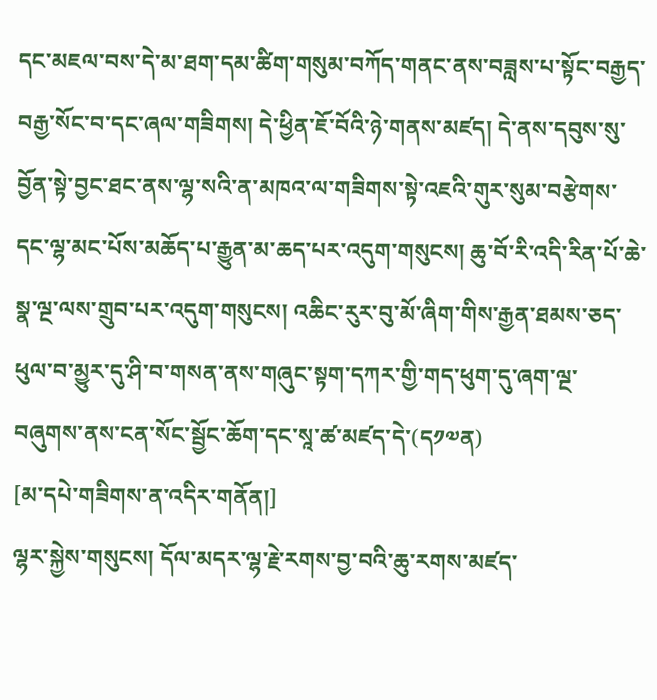དང་མཇལ་བས་དེ་མ་ཐག་དམ་ཚིག་གསུམ་བཀོད་གནང་ནས་བཟླས་པ་སྟོང་བརྒྱད་བརྒྱ་སོང་བ་དང་ཞལ་གཟིགས། དེ་ཕྱིན་ཇོ་བོའི་ཉེ་གནས་མཛད། དེ་ནས་དབུས་སུ་བྱོན་སྟེ་བྱང་ཐང་ནས་ལྷ་སའི་ན་མཁའ་ལ་གཟིགས་སྟེ་འཇའི་གུར་སུམ་བརྩེགས་དང་ལྷ་མང་པོས་མཆོད་པ་རྒྱུན་མ་ཆད་པར་འདུག་གསུངས། ཆུ་བོ་རི་འདི་རིན་པོ་ཆེ་སྣ་ལྔ་ལས་གྲུབ་པར་འདུག་གསུངས། འཆིང་རུར་བུ་མོ་ཞིག་གིས་རྒྱན་ཐམས་ཅད་ཕུལ་བ་མྱུར་དུ་ཤི་བ་གསན་ནས་གཞུང་སྟག་དཀར་གྱི་གད་ཕུག་དུ་ཞག་ལྔ་བཞུགས་ནས་ངན་སོང་སྦྱོང་ཆོག་དང་སཱ་ཚ་མཛད་དེ་(ད༡༧ན)
[མ་དཔེ་གཟིགས་ན་འདིར་གནོན།]
ལྷར་སྐྱེས་གསུངས། དོལ་མདར་ལྷ་རྗེ་རགས་བྱ་བའི་ཆུ་རགས་མཛད་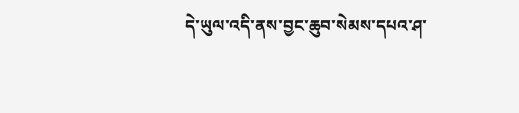དེ་ཡུལ་འདི་ནས་བྱང་ཆུབ་སེམས་དཔའ་ཤ་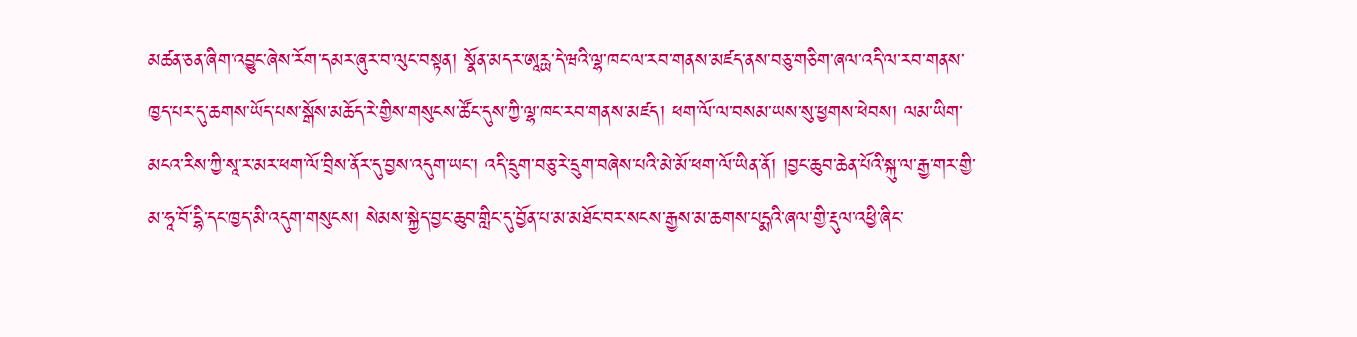མཚན་ཅན་ཞིག་འབྱུང་ཞེས་རོག་དམར་ཞུར་བ་ལུང་བསྟན། སྣོན་མདར་ཨཱརྻ་དེ་ཝའི་ལྷ་ཁང་ལ་རབ་གནས་མཛད་ནས་བཅུ་གཅིག་ཞལ་འདི་ལ་རབ་གནས་ཁྱད་པར་དུ་ཆགས་ཡོད་པས་སྒོས་མཆོད་རེ་གྱིས་གསུངས་ཚོང་དུས་ཀྱི་ལྷ་ཁང་རབ་གནས་མཛད། ཕག་ལོ་ལ་བསམ་ཡས་སུ་ཕྱགས་ཕེབས། ལམ་ཡིག་མངའ་རིས་ཀྱི་སཱ་ར་མར་ཕག་ལོ་བྲིས་ནོར་དུ་བྱས་འདུག་ཡང་། འདི་དྲུག་བཅུ་རེ་དྲུག་བཞེས་པའི་མེ་མོ་ཕག་ལོ་ཡིན་ནོ། །བྱང་ཆུབ་ཆེན་པོའི་སྐུ་ལ་རྒྱ་གར་གྱི་མ་ཧཱ་བོ་དྷི་དང་ཁྱད་མི་འདུག་གསུངས། སེམས་སྐྱེད་བྱང་ཆུབ་གླིང་དུ་བྱོན་པ་མ་མཐོང་བར་སངས་རྒྱས་མ་ཆགས་པདྨའི་ཞལ་གྱི་རྡུལ་འཕྱི་ཞིང་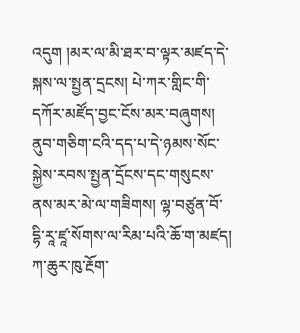འདུག །མར་ལ་མི་ཐར་བ་ལྟར་མཛད་དེ་སྐས་ལ་སྤྱན་དྲངས། པེ་ཀར་གླིང་གི་དཀོར་མཛོད་བྱང་ངོས་མར་བཞུགས། ནུབ་གཅིག་ངའི་དད་པ་དེ་ཉམས་སོང་སྐྱེས་རབས་སྤྱན་དྲོངས་དང་གསུངས་ནས་མར་མེ་ལ་གཟིགས། ལྷ་བཙུན་བོ་དྷི་རཱ་ཛཱ་སོགས་ལ་རིམ་པའི་ཆོ་ག་མཛད། ཀ་ཆུར་ཁུ་རྔོག་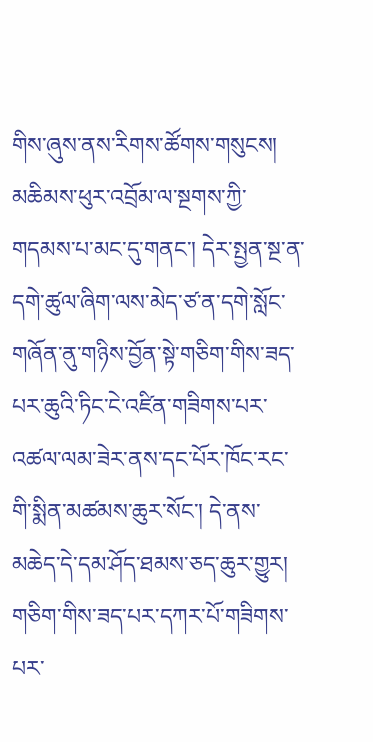གིས་ཞུས་ནས་རིགས་ཚོགས་གསུངས། མཆིམས་ཕུར་འབྲོམ་ལ་སྔགས་ཀྱི་གདམས་པ་མང་དུ་གནང་། དེར་སྤྱན་སྔ་ན་དགེ་ཚུལ་ཞིག་ལས་མེད་ཙ་ན་དགེ་སློང་གཞོན་ནུ་གཉིས་བྱོན་སྟེ་གཅིག་གིས་ཟད་པར་ཆུའི་ཏིང་ངེ་འཛིན་གཟིགས་པར་འཚལ་ལམ་ཟེར་ནས་དང་པོར་ཁོང་རང་གི་སྨིན་མཚམས་ཆུར་སོང་། དེ་ནས་མཆེད་དེ་དམ་ཤོད་ཐམས་ཅད་ཆུར་གྱུར། གཅིག་གིས་ཟད་པར་དཀར་པོ་གཟིགས་པར་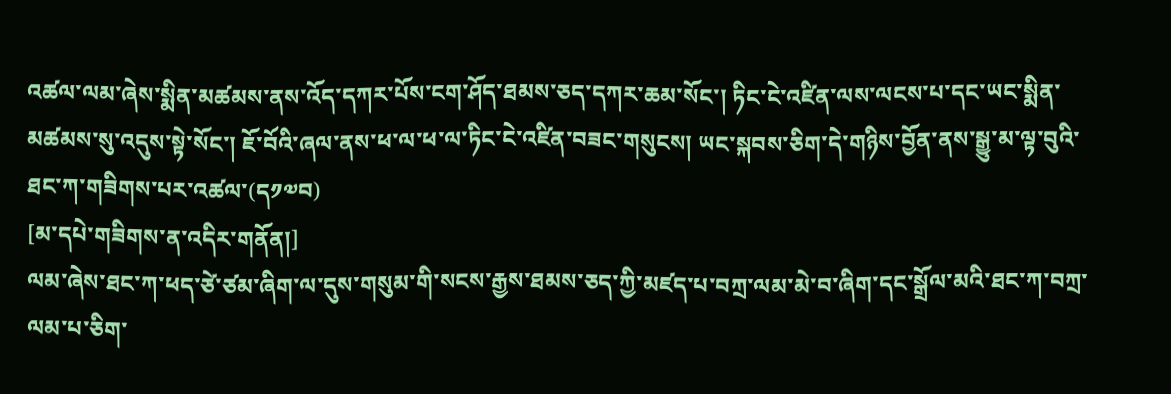འཚལ་ལམ་ཞེས་སྨིན་མཚམས་ནས་འོད་དཀར་པོས་ངག་ཤོད་ཐམས་ཅད་དཀར་ཆམ་སོང་། ཏིང་ངེ་འཛིན་ལས་ལངས་པ་དང་ཡང་སྨིན་མཚམས་སུ་འདུས་སྟེ་སོང་། ཇོ་བོའི་ཞལ་ནས་ཕ་ལ་ཕ་ལ་ཏིང་ངེ་འཛིན་བཟང་གསུངས། ཡང་སྐབས་ཅིག་དེ་གཉིས་བྱོན་ནས་སྒྱུ་མ་ལྟ་བུའི་ཐང་ཀ་གཟིགས་པར་འཚལ་(ད༡༧བ)
[མ་དཔེ་གཟིགས་ན་འདིར་གནོན།]
ལམ་ཞེས་ཐང་ཀ་ཕད་ཙེ་ཙམ་ཞིག་ལ་དུས་གསུམ་གི་སངས་རྒྱས་ཐམས་ཅད་ཀྱི་མཛད་པ་བཀྲ་ལམ་མེ་བ་ཞིག་དང་སྒྲོལ་མའི་ཐང་ཀ་བཀྲ་ལམ་པ་ཅིག་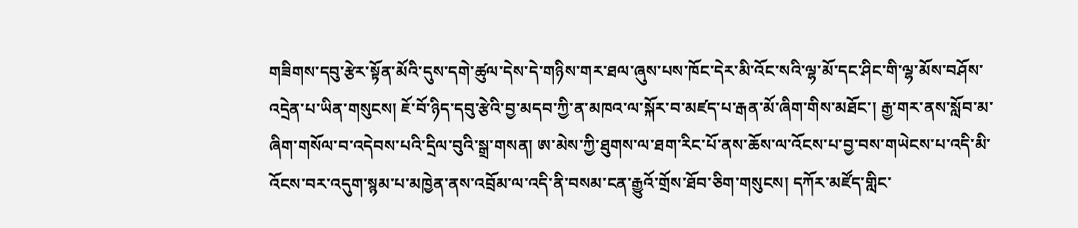གཟིགས་དབུ་རྩེར་སྟོན་མོའི་དུས་དགེ་ཚུལ་དེས་དེ་གཉིས་གར་ཐལ་ཞུས་པས་ཁོང་དེར་མི་འོང་སའི་ལྷ་མོ་དང་ཤིང་གི་ལྷ་མོས་བཤོས་འདྲེན་པ་ཡིན་གསུངས། ཇོ་བོ་ཉིད་དབུ་རྩེའི་བྱ་མདབ་ཀྱི་ན་མཁའ་ལ་སྐོར་བ་མཛད་པ་རྒན་མོ་ཞིག་གིས་མཐོང་། རྒྱ་གར་ནས་སློབ་མ་ཞིག་གསོལ་བ་འདེབས་པའི་དྲིལ་བུའི་སྒྲ་གསན། ཨ་མེས་ཀྱི་ཐུགས་ལ་ཐག་རིང་པོ་ནས་ཆོས་ལ་འོངས་པ་བྱ་བས་གཡེངས་པ་འདི་མི་འོངས་བར་འདུག་སྙམ་པ་མཁྱེན་ནས་འབྲོམ་ལ་འདི་ནི་བསམ་ངན་རྒྱུའོ་གྲོས་ཐོབ་ཅིག་གསུངས། དཀོར་མཛོད་གླིང་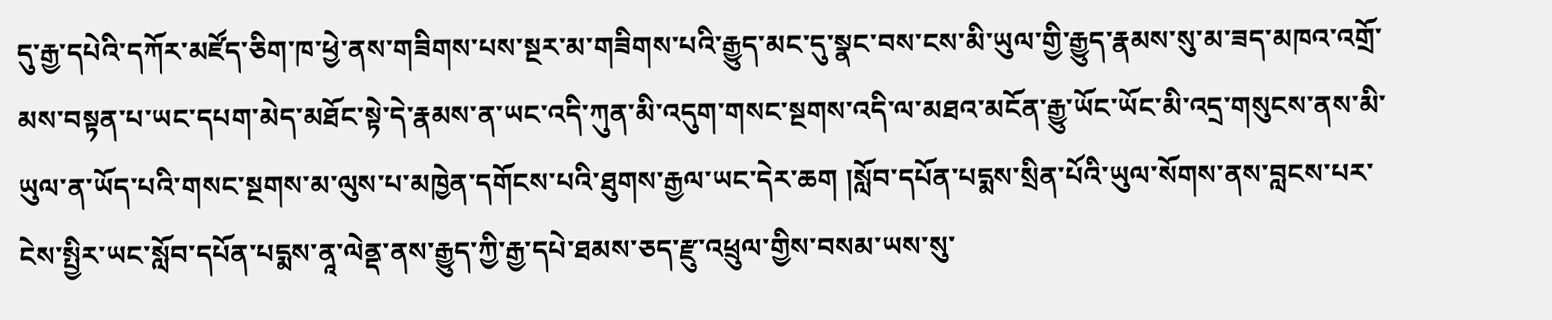དུ་རྒྱ་དཔེའི་དཀོར་མཛོད་ཅིག་ཁ་ཕྱེ་ནས་གཟིགས་པས་སྔར་མ་གཟིགས་པའི་རྒྱུད་མང་དུ་སྣང་བས་ངས་མི་ཡུལ་གྱི་རྒྱུད་རྣམས་སུ་མ་ཟད་མཁའ་འགྲོ་མས་བསྟན་པ་ཡང་དཔག་མེད་མཐོང་སྟེ་དེ་རྣམས་ན་ཡང་འདི་ཀུན་མི་འདུག་གསང་སྔགས་འདི་ལ་མཐའ་མངོན་རྒྱུ་ཡོང་ཡོང་མི་འདྲ་གསུངས་ནས་མི་ཡུལ་ན་ཡོད་པའི་གསང་སྔགས་མ་ལུས་པ་མཁྱེན་དགོངས་པའི་ཐུགས་རྒྱལ་ཡང་དེར་ཆག །སློབ་དཔོན་པདྨས་སྲིན་པོའི་ཡུལ་སོགས་ནས་བླངས་པར་ངེས་སྤྱིར་ཡང་སློབ་དཔོན་པདྨས་ནཱ་ལེནྡ་ནས་རྒྱུད་ཀྱི་རྒྱ་དཔེ་ཐམས་ཅད་རྫུ་འཕྲུལ་གྱིས་བསམ་ཡས་སུ་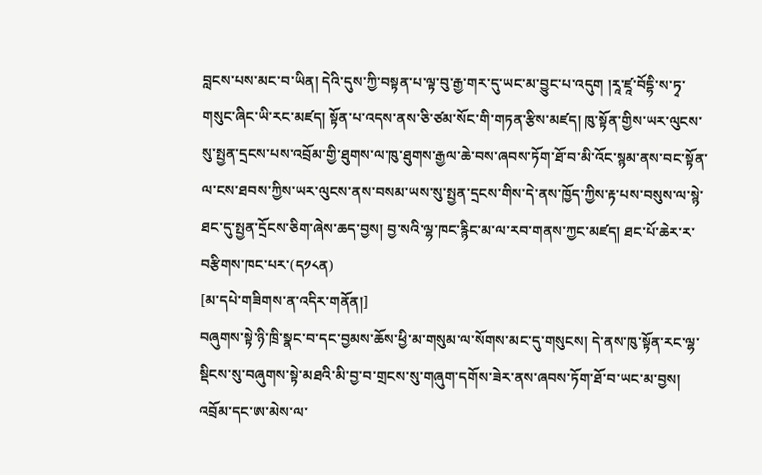བླངས་པས་མང་བ་ཡིན། དེའི་དུས་ཀྱི་བསྟན་པ་ལྟ་བུ་རྒྱ་གར་དུ་ཡང་མ་བྱུང་པ་འདུག །རཱ་ཛཱ་བོདྷི་ས་ཏྭ་གསུང་ཞིང་ཡི་རང་མཛད། སྟོན་པ་འདས་ནས་ཅི་ཙམ་སོང་གི་གཏན་རྩིས་མཛད། ཁུ་སྟོན་གྱིས་ཡར་ལུངས་སུ་སྤྱན་དྲངས་པས་འབྲོམ་གྱི་ཐུགས་ལ་ཁུ་ཐུགས་རྒྱལ་ཆེ་བས་ཞབས་ཏོག་ཐོ་བ་མི་འོང་སྙམ་ནས་བང་སྟོན་ལ་ངས་ཐབས་ཀྱིས་ཡར་ལུངས་ནས་བསམ་ཡས་སུ་སྤྱན་དྲངས་གིས་དེ་ནས་ཁྱོད་ཀྱིས་རྟ་པས་བསུས་ལ་སྙེ་ཐང་དུ་སྤྱན་དྲོངས་ཅིག་ཞེས་ཆད་བྱས། བྱ་སའི་ལྷ་ཁང་རྙིང་མ་ལ་རབ་གནས་ཀྱང་མཛད། ཐང་པོ་ཆེར་ར་བརྩིགས་ཁང་པར་(ད༡༨ན)
[མ་དཔེ་གཟིགས་ན་འདིར་གནོན།]
བཞུགས་སྟེ་ཉི་ཁྲི་སྣང་བ་དང་བྱམས་ཆོས་ཕྱི་མ་གསུམ་ལ་སོགས་མང་དུ་གསུངས། དེ་ནས་ཁུ་སྟོན་རང་ལྷ་སྡིངས་སུ་བཞུགས་སྟེ་མཐའི་མི་བྱ་བ་གྲངས་སུ་གཞུག་དགོས་ཟེར་ནས་ཞབས་ཏོག་ཐོ་བ་ཡང་མ་བྱས། འབྲོམ་དང་ཨ་མེས་ལ་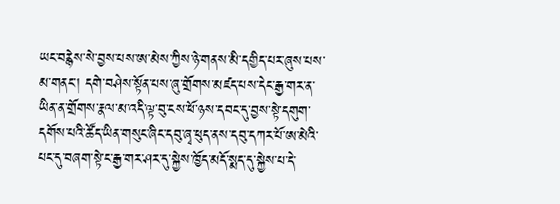ཡང་བརྙེས་སེ་བྱས་པས་ཨ་མེས་ཀྱིས་ཉེ་གནས་མི་དགྱིད་པར་ཞུས་པས་མ་གནང་། དགེ་བཤེས་སྟོན་པས་ཞུ་གྲོགས་མཛད་པས་དེང་རྒྱ་གར་ན་ཡིན་ན་གྲོགས་རྣལ་མ་འདི་ལྟ་བུ་ངས་ཕོ་ཉས་དབང་དུ་བྱས་སྟེ་དགུག་དགོས་པའི་ཚོད་ཡིན་གསུང་ཞིང་དབུ་ཞྭ་ཕུད་ནས་དབུ་དཀར་པོ་ཨ་མེའི་པང་དུ་བཞག་སྟེ་ང་རྒྱ་གར་ཤར་དུ་སྐྱེས་ཁྱོད་མདོ་སྨད་དུ་སྐྱེས་པ་དེ་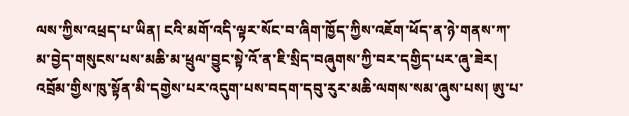ལས་ཀྱིས་འཕྲད་པ་ཡིན། ངའི་མགོ་འདི་ལྟར་སོང་བ་ཞིག་ཁྱོད་ཀྱིས་འཇོག་ཕོད་ན་ཉེ་གནས་ཀ་མ་བྱེད་གསུངས་པས་མཆི་མ་ཕྲུལ་བྱུང་སྟེ་འོ་ན་ཇི་སྲིད་བཞུགས་ཀྱི་བར་དགྱིད་པར་ཞུ་ཟེར། འབྲོམ་གྱིས་ཁུ་སྟོན་མི་དགྱེས་པར་འདུག་པས་བདག་དབུ་རུར་མཆི་ལགས་སམ་ཞུས་པས། ཨུ་པ་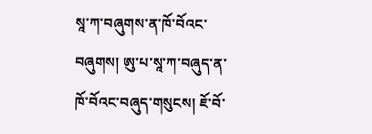སཱ་ཀ་བཞུགས་ན་ཁོ་བོའང་བཞུགས། ཨུ་པ་སཱ་ཀ་བཞུད་ན་ཁོ་བོའང་བཞུད་གསུངས། ཇོ་བོ་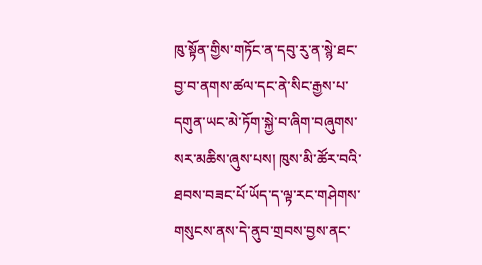ཁུ་སྟོན་གྱིས་གཏོང་ན་དབུ་རུ་ན་སྙེ་ཐང་བྱ་བ་ནགས་ཚལ་དང་ནེ་སིང་རྒྱས་པ་དགུན་ཡང་མེ་ཏོག་སྐྱེ་བ་ཞིག་བཞུགས་སར་མཆིས་ཞུས་པས། ཁུས་མི་ཚོར་བའི་ཐབས་བཟང་པོ་ཡོད་ད་ལྟ་རང་གཤེགས་གསུངས་ནས་དེ་ནུབ་གྲབས་བྱས་ནང་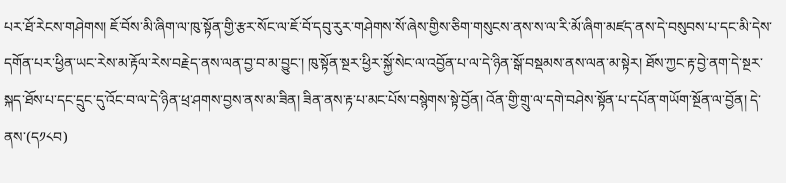པར་ཐོ་རེངས་གཤེགས། ཇོ་བོས་མི་ཞིག་ལ་ཁུ་སྟོན་གྱི་རྩར་སོང་ལ་ཇོ་བོ་དབུ་རུར་གཤེགས་སོ་ཞེས་གྱིས་ཅིག་གསུངས་ནས་ས་ལ་རི་མོ་ཞིག་མཛད་ནས་དེ་བསུབས་པ་དང་མི་དེས་དགོན་པར་ཕྱིན་ཡང་རེས་མ་རྟོལ་རེས་བརྗེད་ནས་ལན་བྱ་བ་མ་བྱུང་། ཁུ་སྟོན་སྔར་ཕྱིར་སྐྱོ་སེང་ལ་འབྱོན་པ་ལ་དེ་ཉིན་སྒོ་བསྡམས་ནས་ལན་མ་སྟེར། ཐོས་ཀྱང་རྟ་བྱེ་ནག་དེ་སྔར་སྐད་ཐོས་པ་དང་དྲུང་དུ་འོང་བ་ལ་དེ་ཉིན་ཕྲ་ཤགས་བྱས་ནས་མ་ཟིན། ཟིན་ནས་རྟ་པ་མང་པོས་བསྙེགས་སྟེ་བྱོན། འོན་གྱི་གྲུ་ལ་དགེ་བཤེས་སྟོན་པ་དཔོན་གཡོག་སྔོན་ལ་བྱོན། དེ་ནས་(ད༡༨བ)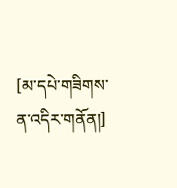[མ་དཔེ་གཟིགས་ན་འདིར་གནོན།]